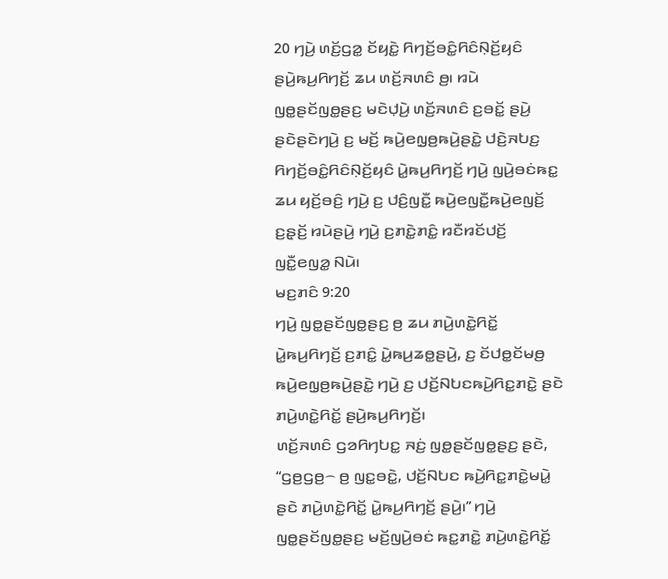20 ꤚꤣꤧ꤬ ꤛꤢꤩ꤬ꤞꤤ꤭ ꤢꤩꤟꤢꤧ꤭ ꤖꤚꤢꤩ꤬ꤋꤢꤨ꤭ꤖꤢꤨꤡ꤫ꤢꤩ꤬ꤟꤢꤨ ꤔꤣꤧ꤬ꤒꤣ꤬ꤖꤚꤢꤩ꤬ ꤘꤣ ꤛꤢꤩ꤬ꤏꤛꤢꤨ ꤥ꤬꤯ ꤙꤣꤧ ꤜꤥ꤭ꤔꤢꤩꤜꤥ꤭ꤔꤢ꤬ ꤗꤢꤧꤓ꤫ꤣꤧ꤬ ꤛꤢꤩ꤬ꤏꤛꤢꤨ ꤢ꤬ꤋꤢꤩ꤭ ꤔꤣꤧ꤬ ꤔꤢꤧꤔꤢꤧꤚꤣꤧ꤬ ꤢ꤬ ꤗꤢꤩ꤬ ꤒꤣꤧ꤬ꤕꤜ꤫ꤥ꤬ꤒꤣꤧ꤬ꤔꤢꤧ꤭ ꤓꤢꤧ꤬ꤏꤝꤢ꤬ ꤖꤚꤢꤩ꤬ꤋꤢꤨ꤭ꤖꤢꤨꤡ꤫ꤢꤩ꤬ꤟꤢꤨ ꤣꤧ꤭ꤒꤣ꤬ꤖꤚꤢꤩ꤬ ꤚꤣꤧ꤬ ꤜꤣꤧ꤬ꤋꤢꤦꤒꤢ꤭ ꤘꤣ ꤟꤢꤩ꤬ꤋꤢꤨ꤬ ꤚꤣꤧ꤬ ꤢ꤬ ꤓꤢꤨ꤬ꤜꤢꤪ꤭ ꤒꤣꤧ꤬ꤕꤜꤢꤪ꤭ꤒꤣꤧ꤬ꤕꤜꤢꤩ꤬ ꤢ꤬ꤔ꤫ꤢꤩ꤬ ꤙꤣꤧꤔꤣꤧ꤬ ꤚꤣꤧ꤬ ꤢ꤬ꤊꤢꤧ꤭ꤊꤢꤨ꤭ ꤙꤢꤪꤙꤢꤩꤓꤢꤩ꤬ ꤜꤢꤪ꤭ꤕꤜꤤ꤭ ꤡꤣꤧ꤯
ꤗꤢ꤬ꤊꤢꤨ 9:20
ꤚꤣꤧ꤬ ꤜꤥ꤭ꤔꤢꤩꤜꤥ꤭ꤔꤢ꤬ ꤥ꤬ ꤘꤣ ꤊꤣꤧ꤬ꤛꤢꤧ꤭ꤖꤢꤩ꤭ ꤣꤧ꤭ꤒꤣ꤬ꤖꤚꤢꤩ꤬ ꤢ꤬ꤊꤢꤨ꤭ ꤣꤧ꤭ꤒꤣ꤬ꤘꤥ꤭ꤔꤣꤧ꤬, ꤢ꤬ ꤢꤩꤓꤥ꤭ꤢꤩꤗꤥ꤬ ꤒꤣꤧ꤬ꤕꤜ꤫ꤥ꤬ꤒꤣꤧ꤬ꤔꤢꤧ꤭ ꤚꤣꤧ꤬ ꤢ꤬ ꤓꤢꤩ꤬ꤡꤝꤢꤒꤣꤧ꤬ꤖꤢ꤭ꤊꤢꤧ꤭ ꤔꤢꤧ ꤊꤣꤧ꤬ꤛꤢꤧ꤭ꤖꤢꤩ꤭ ꤔꤣꤧ꤬ꤒꤣ꤬ꤖꤚꤢꤩ꤬꤯
ꤛꤢꤩ꤬ꤏꤛꤢꤨ ꤞꤤꤖꤚꤝꤢ꤭ ꤏꤢꤦ꤬ ꤜꤥ꤭ꤔꤢꤩꤜꤥ꤭ꤔꤢ꤬ ꤔꤢꤧ, “ꤞꤥ꤬ꤞꤥ꤬꤮ ꤥ꤬ ꤜꤢ꤭ꤋꤢꤧ꤭, ꤓꤢꤩ꤬ꤡꤝꤢ ꤒꤣꤧ꤬ꤖꤢ꤭ꤊꤢꤧ꤭ꤗꤣꤧ꤭ ꤔꤢꤧ ꤊꤣꤧ꤬ꤛꤢꤧ꤭ꤖꤢꤩ꤭ ꤣꤧ꤭ꤒꤣ꤬ꤖꤚꤢꤩ꤬ ꤔꤣꤧ꤬꤯” ꤚꤣꤧ꤬ ꤜꤥ꤭ꤔꤢꤩꤜꤥ꤭ꤔꤢ꤬ ꤗꤢꤩ꤬ꤜꤣꤧ꤬ꤋꤢꤦ ꤒꤢ꤭ꤊꤢꤧ꤭ ꤊꤣꤧ꤬ꤛꤢꤧ꤭ꤖꤢꤩ꤭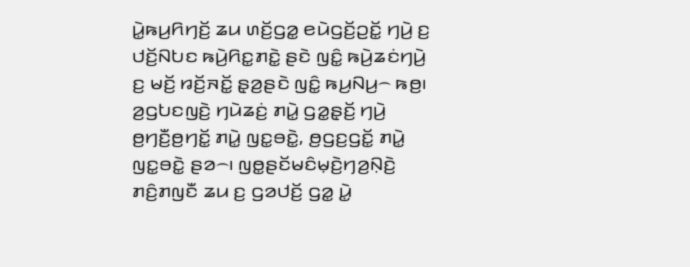ꤣꤧ꤭ꤒꤣ꤬ꤖꤚꤢꤩ꤬ ꤘꤣ ꤛꤢꤩ꤬ꤞꤤ꤭ ꤕꤣꤧꤞꤢꤩ꤬ꤑꤢꤩ꤭ ꤚꤣꤧ꤬ ꤢ꤬ ꤓꤢꤩ꤬ꤡꤝꤢ ꤒꤣꤧ꤬ꤖꤢ꤭ꤊꤢꤧ꤭ ꤔꤢꤧ ꤜꤢꤨ꤭ ꤒꤣꤧ꤬ꤘꤢꤦꤚꤣꤧ꤬ ꤢ꤬ ꤗꤢꤩ꤬ ꤙꤢꤩ꤬ꤏꤢꤩ꤭ ꤔ꤫ꤤ꤬ꤔꤢꤧ ꤜꤢꤨ꤭ ꤒꤣ꤬ꤡꤣ꤬꤮ ꤒꤥ꤬꤯
ꤤ꤬ꤞꤝꤢꤜꤢꤧ꤬ ꤚꤣꤧꤘꤢꤦ꤬ ꤊꤣꤧ꤭ ꤞꤤ꤭ꤔ꤫ꤢꤩ꤬ ꤚꤣꤧ꤬ ꤥ꤬ꤚꤢꤪ꤬ꤥ꤬ꤚꤢꤩ꤭ ꤊꤣꤧ꤭ ꤜꤢ꤭ꤋꤢꤧ꤭, ꤥ꤬ꤞꤢ꤬ꤞꤢꤩ꤭ ꤊꤣꤧ꤭ ꤜꤢ꤭ꤋꤢꤧ꤭ ꤔꤤ꤮꤯ ꤜꤥ꤭ꤔꤢꤩꤗꤢꤨꤗ꤫ꤢꤧ꤬ꤚꤤ꤬ꤡ꤫ꤢꤧ꤬ ꤊꤢꤨ꤬ꤊꤜꤢꤪ ꤘꤣ ꤢ꤬ ꤞꤤꤓꤢꤩ꤬ ꤞꤤ꤭ ꤣꤧ꤭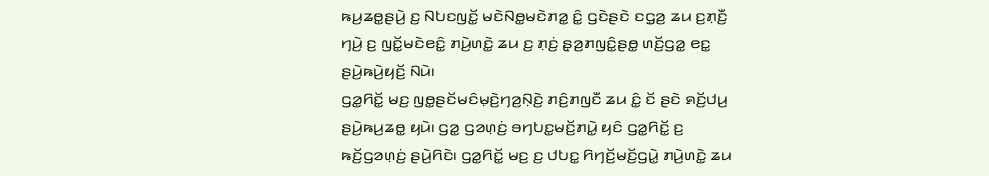ꤒꤣ꤬ꤘꤥ꤭ꤔꤣꤧ꤬ ꤢ꤬ ꤡꤝꤢꤜꤢꤩ꤭ ꤗꤢꤧꤡꤥ꤭ꤗꤢꤧꤊꤤ꤭ ꤢꤨ꤭ ꤞꤢꤧꤔꤢꤧ ꤢꤞ꤫ꤤ꤬ ꤘꤣ ꤢ꤬ꤊ꤫ꤢꤪ꤬ ꤚꤣꤧ꤬ ꤢ꤬ ꤜꤢꤩ꤭ꤗꤢꤧꤕꤢꤨ꤭ ꤊꤣꤧ꤬ꤛꤢꤧ꤭ ꤘꤣ ꤢ꤬ ꤊ꤫ꤢꤦ꤬ ꤔ꤫ꤤ꤬ꤊꤜꤢꤨ꤭ꤔꤥ꤭ ꤛꤢꤩ꤬ꤞꤤ꤭ ꤕꤢ꤭ ꤔꤣꤧ꤬ꤒꤣꤧ꤬ꤟꤢꤩ꤬ ꤡꤣꤧ꤯
ꤞꤤ꤭ꤖꤢꤩ꤭ ꤗꤢ꤬ ꤜꤥ꤭ꤔꤢꤩꤗꤢꤨꤗ꤫ꤢꤧ꤬ꤚꤤ꤬ꤡ꤫ꤢꤧ꤬ ꤊꤢꤨ꤬ꤊꤜꤢꤪ ꤘꤣ ꤢꤨ꤭ ꤢꤩ ꤔꤢꤧ ꤎꤢꤩ꤬ꤓꤣ꤬ ꤔꤣꤧ꤬ꤒꤣ꤬ꤘꤥ꤭ ꤟꤣꤧ꤯ ꤞꤤ꤭ ꤞꤤꤛ꤫ꤢꤦ꤬ ꤋꤚꤝꤢ꤭ꤗꤢꤩ꤬ꤊꤣꤧ꤭ ꤟꤢꤨ ꤞꤤ꤭ꤖꤢꤩ꤭ ꤢ꤬ ꤒꤢꤩ꤬ꤞꤤꤛ꤫ꤢꤦ꤬ ꤔꤣꤧ꤬ꤖꤢꤧ꤯ ꤞꤤ꤭ꤖꤢꤩ꤭ ꤗꤢ꤬ ꤢ꤬ ꤓꤝꤢ꤭ ꤖꤚꤢꤩ꤬ꤗꤢꤩ꤬ꤞꤣꤧ꤭ ꤊꤣꤧ꤬ꤛꤢꤧ꤭ ꤘꤣ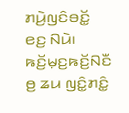ꤊꤣꤧ꤬ꤜꤢꤨꤋꤢꤩ꤭ ꤕꤢ꤬ ꤡꤣꤧ꤯ ꤒꤢꤩ꤬ꤗ꤫ꤢ꤬ꤒꤢꤩ꤬ꤡꤢꤪ ꤥ꤬ ꤘꤣ ꤜꤢꤨ꤭ꤊꤢꤨ꤭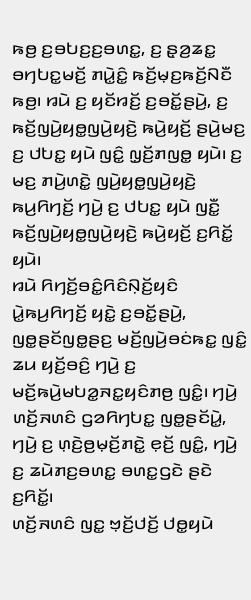ꤒꤥ꤬ ꤢ꤬ꤋꤝꤢ꤬ꤢ꤬ꤋꤛꤢ꤭, ꤢ꤬ ꤔ꤫ꤤ꤬ꤘꤢ꤭ ꤋꤚꤝꤢ꤭ꤗꤢꤩ꤬ ꤊꤣꤧ꤭ꤢꤨ꤭ ꤒꤢꤩ꤬ꤗ꤫ꤢ꤬ꤒꤢꤩ꤬ꤡꤢꤪ ꤒꤥ꤬꤯ ꤙꤣꤧ ꤢ꤬ ꤟꤢꤩꤙꤢꤩ꤬ ꤢ꤬ꤋꤢꤩ꤭ꤔꤣꤧ꤬, ꤢ꤬ ꤒꤢꤩ꤬ꤜꤣꤧ꤬ꤟꤥ꤭ꤜꤣꤧ꤬ꤟꤢꤧ꤬ ꤒꤣꤧ꤬ꤟꤢꤩ꤬ ꤔꤣꤧ꤬ꤗꤢ꤬ ꤢ꤬ ꤓꤝꤢ꤭ ꤟꤣꤧ ꤜꤢꤨ꤭ ꤜ꤫ꤢꤩ꤬ꤊꤜꤥ꤭ ꤟꤣꤧ꤯ ꤢ꤬ ꤗꤢ꤬ ꤊꤣꤧ꤬ꤛꤢꤧ꤭ ꤜꤣꤧ꤬ꤟꤥ꤭ꤜꤣꤧ꤬ꤟꤢꤧ꤬ ꤒꤣ꤬ꤖꤚꤢꤩ꤬ ꤚꤣꤧ꤬ ꤢ꤬ ꤓꤝꤢ꤭ ꤟꤣꤧ ꤜꤢꤪ꤭ ꤒꤢꤩ꤬ꤜꤣꤧ꤬ꤟꤥ꤭ꤜꤣꤧ꤬ꤟꤢꤧ꤬ ꤒꤣꤧ꤬ꤟꤢꤩ꤬ ꤢ꤬ꤖꤢꤩ꤭ ꤟꤣꤧ꤯
ꤙꤣꤧ ꤖꤚꤢꤩ꤬ꤋꤢꤨ꤭ꤖꤢꤨꤡ꤫ꤢꤩ꤬ꤟꤢꤨ ꤣꤧ꤭ꤒꤣ꤬ꤖꤚꤢꤩ꤬ ꤟꤢꤧ꤭ ꤢ꤬ꤋꤢꤩ꤭ꤔꤣꤧ꤬, ꤜꤥ꤭ꤔꤢꤩꤜꤥ꤭ꤔꤢ꤬ ꤗꤢꤩ꤬ꤜꤣꤧ꤬ꤋꤢꤦꤒꤢ꤭ ꤜꤢꤨ꤭ ꤘꤣ ꤟꤢꤩ꤬ꤋꤢꤨ꤬ ꤚꤣꤧ꤬ ꤢ꤬ ꤗꤢꤩ꤬ꤒꤣꤧ꤬ꤗꤝꤤ꤭ꤏꤢ꤭ꤟꤢꤨꤊꤥ꤬ ꤜꤢꤨ꤭꤯ ꤚꤣꤧ꤬ ꤛꤢꤩ꤬ꤏꤛꤢꤨ ꤞꤤꤖꤚꤝꤢ꤭ ꤜꤥ꤭ꤔꤢꤩꤣꤧ꤭, ꤚꤣꤧ꤬ ꤢ꤬ ꤛ꤫ꤢꤧ꤬ꤥ꤬ꤗ꤫ꤢꤩ꤬ꤊꤢꤧ꤭ ꤕ꤫ꤢꤩ꤬ ꤜꤢꤨ꤭, ꤚꤣꤧ꤬ ꤢ꤬ ꤘꤣꤧꤊꤢ꤬ꤋꤛꤢ꤭ ꤋꤛꤢ꤭ꤞꤢꤧ ꤔꤢꤧ ꤢ꤬ꤖꤢꤩ꤭꤯
ꤛꤢꤩ꤬ꤏꤛꤢꤨ ꤜꤢ꤭ ꤠ꤫ꤢꤩ꤬ꤓꤢꤩ꤬ ꤓꤥ꤭ꤟꤣꤧ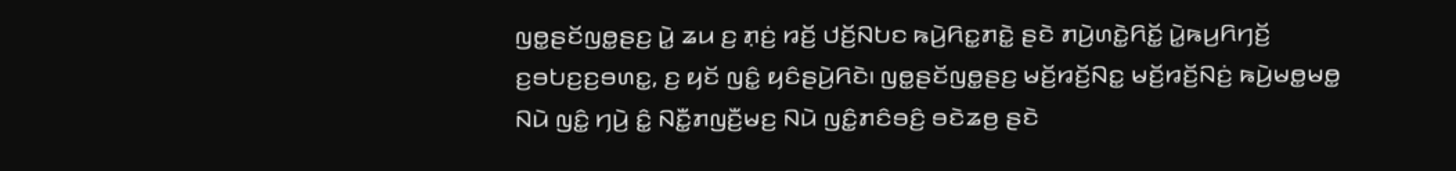ꤜꤥ꤭ꤔꤢꤩꤜꤥ꤭ꤔꤢ꤬ ꤣꤧ꤭ ꤘꤣ ꤢ꤬ ꤊ꤫ꤢꤦ꤬ ꤙꤢꤩ꤬ ꤓꤢꤩ꤬ꤡꤝꤢ ꤒꤣꤧ꤬ꤖꤢ꤭ꤊꤢꤧ꤭ ꤔꤢꤧ ꤊꤣꤧ꤬ꤛꤢꤧ꤭ꤖꤢꤩ꤭ ꤣꤧ꤭ꤒꤣ꤬ꤖꤚꤢꤩ꤬ ꤢ꤬ꤋꤝꤢ꤬ꤢ꤬ꤋꤛꤢ꤭, ꤢ꤬ ꤟꤢꤩ ꤜꤢꤨ꤭ ꤟꤢꤨꤔꤣꤧ꤬ꤖꤢꤧ꤯ ꤜꤥ꤭ꤔꤢꤩꤜꤥ꤭ꤔꤢ꤬ ꤗꤢꤩ꤬ꤙꤢꤩ꤬ꤡꤢ꤭ ꤗꤢꤩ꤬ꤙꤢꤩ꤬ꤡꤢꤦ꤬ ꤒꤣꤧ꤬ꤗꤥ꤭ꤗꤥ꤭ ꤡꤣꤧ ꤜꤢꤨ꤭ ꤚꤣꤧ꤬ ꤢꤨ꤭ ꤡꤢꤪ꤭ꤊꤜꤢꤪ꤬ꤗꤢ꤬ ꤡꤣꤧ ꤜꤢꤨ꤭ꤊꤢꤨꤋꤢꤨ꤬ ꤋꤢꤧꤘꤥ꤬ ꤔꤢꤧ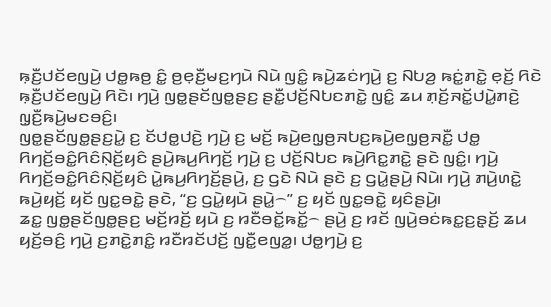ꤒ꤫ꤢꤪ꤬ꤓꤢꤩꤕꤜꤣꤧ꤬ ꤓꤥ꤭ꤒꤥ꤬ ꤢꤨ꤭ ꤥ꤬ꤕ꤫ꤢꤪ꤬ꤗꤢ꤬ꤚꤣꤧ ꤡꤣꤧ ꤜꤢꤨ꤭ ꤒꤣꤧ꤬ꤘꤢꤦꤚꤣꤧ꤬ ꤢ꤬ ꤡꤝꤤ꤬ ꤒꤢꤦ꤭ꤊꤢꤧ꤭ ꤕ꤫ꤢꤩ꤬ ꤖꤢꤧ ꤒ꤫ꤢꤪ꤬ꤓꤢꤩꤕꤜꤣꤧ꤬ ꤖꤢꤧ꤯ ꤚꤣꤧ꤬ ꤜꤥ꤭ꤔꤢꤩꤜꤥ꤭ꤔꤢ꤬ ꤔꤢꤪ꤭ꤓꤢꤩ꤬ꤡꤝꤢꤊꤢꤧ꤭ ꤜꤢꤨ꤭ ꤘꤣ ꤊ꤫ꤢꤩ꤬ꤏꤢꤩ꤭ꤓꤣꤧ꤭ꤊꤢꤧ꤬ ꤜ꤫ꤢꤪ꤬ꤒꤣꤧ꤬ꤗꤢꤋꤢꤨ꤬꤯
ꤜꤥ꤭ꤔꤢꤩꤜꤥ꤭ꤔꤢ꤬ꤣꤧ꤭ ꤢ꤬ ꤢꤩꤓꤥ꤭ꤓꤢꤧ꤬ ꤚꤣꤧ꤬ ꤢ꤬ ꤗꤢꤩ꤬ ꤒꤣꤧ꤬ꤕꤜ꤫ꤥ꤬ꤏꤝꤢ꤬ꤒꤣꤧ꤬ꤕꤜ꤫ꤥ꤬ꤏꤢꤪ꤭ ꤓꤥ꤭ ꤖꤚꤢꤩ꤬ꤋꤢꤨ꤭ꤖꤢꤨꤡ꤫ꤢꤩ꤬ꤟꤢꤨ ꤔꤣꤧ꤬ꤒꤣ꤬ꤖꤚꤢꤩ꤬ ꤚꤣꤧ꤬ ꤢ꤬ ꤓꤢꤩ꤬ꤡꤝꤢ ꤒꤣꤧ꤬ꤖꤢ꤭ꤊꤢꤧ꤭ ꤔꤢꤧ ꤜꤢꤨ꤭꤯ ꤚꤣꤧ꤬ ꤖꤚꤢꤩ꤬ꤋꤢꤨ꤭ꤖꤢꤨꤡ꤫ꤢꤩ꤬ꤟꤢꤨ ꤣꤧ꤭ꤒꤣ꤬ꤖꤚꤢꤩ꤬ꤔꤣꤧ꤬, ꤢ꤬ ꤞꤢꤧ ꤡꤣꤧ ꤔꤢꤧ ꤢ꤬ ꤞꤣꤧ꤭ꤔꤣꤧ꤬ ꤡꤣꤧ꤯ ꤚꤣꤧ꤬ ꤊꤣꤧ꤬ꤛꤢꤧ꤭ ꤒꤣꤧ꤬ꤟꤢꤩ꤬ ꤟꤢꤩ ꤜꤢ꤭ꤋꤢꤧ꤭ ꤔꤢꤧ, “ꤢ꤬ ꤞꤣꤧ꤭ꤟꤣꤧ ꤔꤣꤧ꤭꤮” ꤢ꤬ ꤟꤢꤩ ꤜꤢ꤭ꤋꤢꤧ꤭ ꤟꤢꤨꤔꤣꤧ꤬꤯
ꤘꤢ꤭ ꤜꤥ꤭ꤔꤢꤩꤜꤥ꤭ꤔꤢ꤬ ꤗꤢꤩ꤬ꤙꤢꤩ꤬ ꤟꤣꤧ ꤢ꤬ ꤙꤢꤪꤋꤢꤩ꤭ꤒꤢꤩ꤭꤮ ꤔꤣꤧ꤬ ꤢ꤬ ꤙꤢꤩ ꤜꤣꤧ꤬ꤋꤢꤦꤒꤢ꤭ꤢ꤬ꤔ꤫ꤢꤩ꤬ ꤘꤣ ꤟꤢꤩ꤬ꤋꤢꤨ꤬ ꤚꤣꤧ꤬ ꤢ꤬ꤊꤢꤧ꤭ꤊꤢꤨ꤭ ꤙꤢꤪꤙꤢꤩꤓꤢꤩ꤬ ꤜꤢꤪ꤭ꤕꤜꤤ꤭꤯ ꤓꤥ꤭ꤚꤣꤧ꤬ ꤢ꤬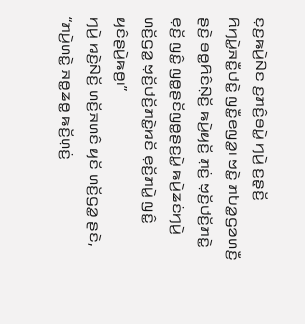ꤢ꤫ꤢ꤬ꤒꤣꤧ꤬ꤡꤢ ꤢ꤬ꤊꤢꤨ꤬ꤋꤣꤧ꤭ ꤚꤣꤧ꤬ ꤢ꤬ꤔ꤫ꤢꤩ꤬ ꤖꤚꤣꤧ꤭ꤏꤢꤪ꤭ꤓꤢꤧ꤭ ꤜꤢꤪ꤭ꤕꤜꤤ꤭꤯ ꤠꤢꤧ꤭ ꤊꤝꤤ꤭ꤞꤤꤛꤢꤪ꤬ ꤔꤢꤧ꤬ ꤋꤥ꤭ꤖꤢꤨꤡ꤫ꤢꤩ꤬ ꤒꤣꤧ꤬ꤟꤢꤩ꤬ ꤊ꤫ꤢꤦ꤬ ꤠ꤫ꤢꤩ꤬ꤓꤢꤩ꤬ꤊꤢꤧ꤭ ꤕ꤫ꤢꤩ꤬ ꤜꤢꤨ꤭ ꤜꤥ꤭ꤔꤢꤩꤜꤥ꤭ꤔꤢ꤬ꤣꤧ꤭ ꤒꤣꤧ꤬ꤘꤢꤦꤚꤣꤧ꤬ ꤛꤢꤩ꤬ꤞꤤ꤭ ꤠ꤫ꤢꤩ꤬ꤓꤢꤩ꤬ꤊꤢꤧ꤭ꤙꤢꤩ ꤕ꤫ꤢꤩ꤬ꤊꤣꤧ꤭ ꤜꤢꤨ꤭ ꤟꤢꤨꤔꤣꤧ꤬ꤒꤥ꤬꤯”
ꤚꤣꤧ꤬ ꤙꤢꤧ꤬ꤡꤢꤩ꤬ ꤛꤢꤩ꤬ꤏꤛꤢꤨ ꤟꤢꤩ ꤛꤢꤩ꤬ꤞꤤ꤭ ꤔꤢꤧ, “ꤊꤣꤧ꤬ꤛꤢꤧ꤭ ꤏꤥ꤭ꤘꤥ꤭ ꤒꤢꤩ꤬ꤛ꤫ꤢꤦ꤬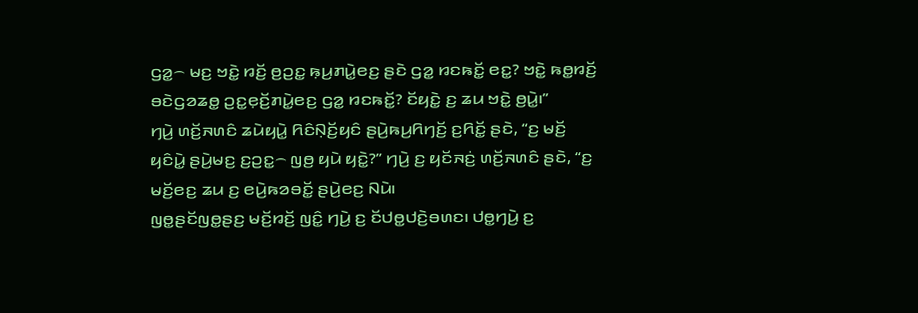ꤞꤤ꤭꤮ ꤗꤢ꤬ ꤠꤢꤧ꤭ ꤙꤢꤩ꤬ ꤥ꤬ꤑꤢ꤭ ꤒ꤫ꤣ꤬ꤊꤣꤧ꤭ꤕꤢ꤬ ꤔꤢꤧ ꤞꤤ꤭ ꤙꤢꤒꤢꤩ꤭ ꤕꤢ꤭? ꤠꤢꤧ꤭ ꤒꤥ꤭ꤙꤢꤩ꤬ ꤋꤢꤧꤞꤤꤘꤥ꤭ ꤑꤢ꤭ꤕ꤫ꤢꤩ꤬ꤊꤣꤧ꤭ꤕꤢ꤬ ꤞꤤ꤭ ꤙꤢꤒꤢꤩ꤭? ꤢꤩꤟꤢꤧ꤭ ꤢ꤬ ꤘꤣ ꤠꤢꤧ꤭ ꤥ꤬ꤣꤧ꤭꤯”
ꤚꤣꤧ꤬ ꤛꤢꤩ꤬ꤏꤛꤢꤨ ꤘꤣꤧꤟꤣꤧ꤭ ꤖꤢꤨꤡ꤫ꤢꤩ꤬ꤟꤢꤨ ꤔꤣꤧ꤬ꤒꤣ꤬ꤖꤚꤢꤩ꤬ ꤢ꤬ꤖꤢꤩ꤭ ꤔꤢꤧ, “ꤢ꤬ ꤗꤢꤩ꤬ ꤟꤢꤨꤣꤧ꤭ ꤔꤣꤧ꤬ꤗꤢ꤬ ꤢ꤬ꤑꤢ꤭꤮ ꤜꤥ꤬ ꤟꤣꤧ ꤟꤢꤧ꤭?” ꤚꤣꤧ꤬ ꤢ꤬ ꤟꤢꤩꤏꤢꤦ꤬ ꤛꤢꤩ꤬ꤏꤛꤢꤨ ꤔꤢꤧ, “ꤢ꤬ ꤗꤢꤩ꤬ꤕꤢ꤬ ꤘꤣ ꤢ꤬ ꤕꤣꤧ꤬ꤒꤤꤋꤢꤩ꤭ ꤔꤣꤧ꤬ꤕꤢ꤬ ꤡꤣꤧ꤯
ꤜꤥ꤭ꤔꤢꤩꤜꤥ꤭ꤔꤢ꤬ ꤗꤢꤩ꤬ꤙꤢꤩ꤬ ꤜꤢꤨ꤭ ꤚꤣꤧ꤬ ꤢ꤬ ꤢꤩꤓꤥ꤭ꤓꤢꤧ꤬ꤋꤛꤢ꤯ ꤓꤥ꤭ꤚꤣꤧ꤬ ꤢ꤬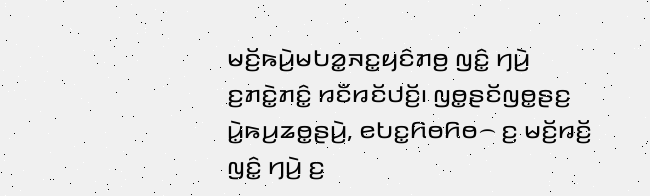ꤗꤢꤩ꤬ꤒꤣꤧ꤬ꤗꤝꤤ꤭ꤏꤢ꤭ꤟꤢꤨꤊꤥ꤬ ꤜꤢꤨ꤭ ꤚꤣꤧ꤬ ꤢ꤬ꤊꤢꤧ꤭ꤊꤢꤨ꤭ ꤙꤢꤪꤙꤢꤩꤓꤢꤩ꤬꤯ ꤜꤥ꤭ꤔꤢꤩꤜꤥ꤭ꤔꤢ꤬ ꤣꤧ꤭ꤒꤣ꤬ꤘꤥ꤭ꤔꤣꤧ꤬, ꤕꤝꤢ꤭ꤖꤥꤖꤥ꤮ ꤢ꤬ ꤗꤢꤩ꤬ꤙꤢꤩ꤬ ꤜꤢꤨ꤭ ꤚꤣꤧ꤬ ꤢ꤬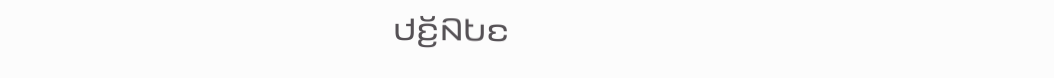ꤓꤢꤩ꤬ꤡꤝꤢ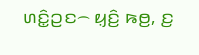ꤛꤢꤨ꤭ꤑꤢ꤮ ꤟ꤫ꤢꤨ꤬ ꤒꤥ꤬, ꤢ꤬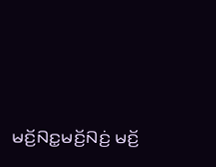ꤗꤢꤩ꤬ꤡꤢ꤭ꤗꤢꤩ꤬ꤡꤢꤦ꤬ ꤗꤢꤩ꤬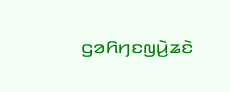ꤞꤤꤖꤚꤢꤜꤣꤧ꤬ꤘꤢꤧ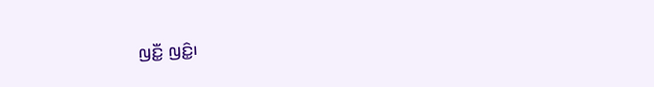ꤜꤢꤪ꤭ ꤜꤢꤨ꤭꤯